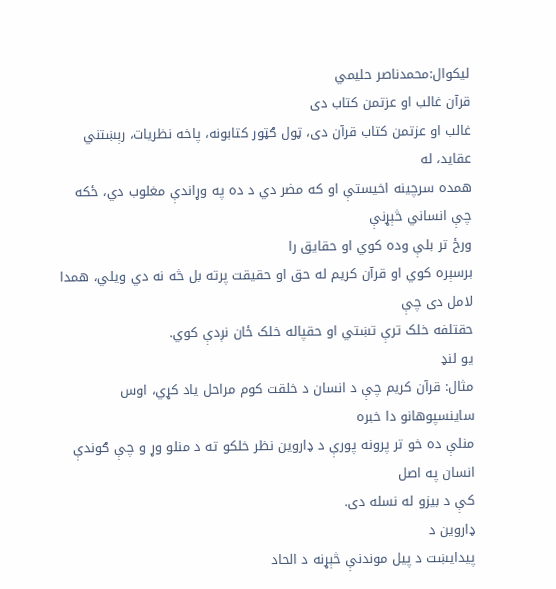لیکوال:محمدناصر حلیمي
قرآن غالب او عزتمن کتاب دی
غالب او عزتمن کتاب قرآن دى، ټول ګټور کتابونه، پاخه نظریات، رېښتني عقاید، له
همده سرچينه اخیستې او که مضر دي د ده په وړاندې مغلوب دي، ځکه چې انساني څېړنې
ورځ تر بلې وده کوي او حقایق را
برسېره کوي او قرآن کریم له حق او حقيقت پرته بل څه نه دي ويلي، همدا لامل دی چې
حقتلفه خلک ترې تښتي او حقپاله خلک ځان نږدې کوي.
یو لنډ
مثال: قرآن کریم چې د انسان د خلقت کوم مراحل یاد کړي، اوس ساینسپوهانو دا خبره
منلې ده خو تر پرونه پورې د ډاروین نظر خلکو ته د منلو وړ و چې ګوندې انسان په اصل
کې د بیزو له نسله دی.
ډاروين د
پیدایښت د پیل موندنې څېړنه د الحاد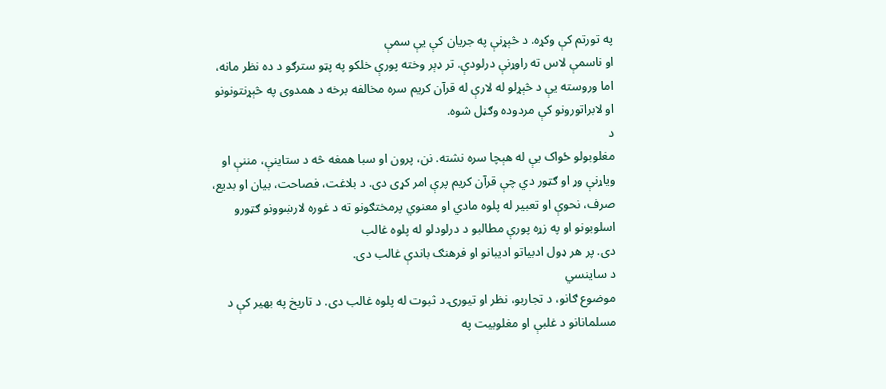په تورتم کې وکړه. د څېړنې په جریان کې يې سمې
او ناسمې لاس ته راوړنې درلودې. تر ډېر وخته پورې خلکو په پټو سترګو د ده نظر مانه،
اما وروسته يې د څېړلو له لارې له قرآن کریم سره مخالفه برخه د همدوی په څېړنتونونو
او لابراتورونو کې مردوده وګڼل شوه.
د
مغلوبولو ځواک يې له هېچا سره نشته. نن، پرون او سبا همغه څه د ستاينې، مننې او
وياړنې وړ او ګټور دي چې قرآن کریم پرې امر کړى دی. د بلاغت، فصاحت، بيان او بديع،
صرف، نحوې او تعبير له پلوه مادي او معنوي پرمختګونو ته د غوره لارښوونو ګټورو
اسلوبونو او په زړه پورې مطالبو د درلودلو له پلوه غالب
دی. پر هر ډول ادبياتو اديبانو او فرهنګ باندې غالب دى.
د ساینسي
موضوع ګانو، د تجاربو، نظر او تيورۍ د ثبوت له پلوه غالب دی. د تاريخ په بهیر کې د
مسلمانانو د غلبې او مغلوبيت په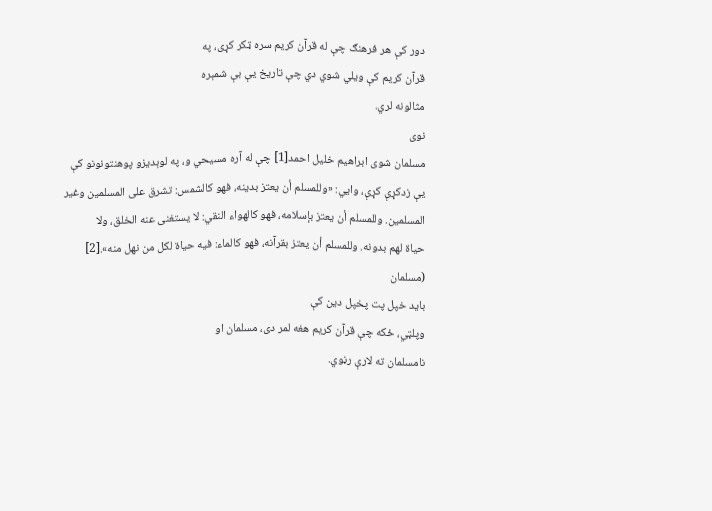دور کې هر فرهنګ چې له قرآن کریم سره ټکر کړى، په
قرآن کریم کې ويلي شوي دي چې تاريخ يې بې شمېره
مثالونه لري.
نوى
مسلمان شوى ابراهيم خليل احمد[1] چې له آره مسیحي و، په لوېدیزو پوهنتونونو کې
يې زدکړې کړې، وايي: «وللمسلم أن يعتز بدينه، فهو كالشمس: تشرق على المسلمين وغير
المسلمين. وللمسلم أن يعتز بإسلامه، فهو كالهواء النقي: لا يستغنى عنه الخلق، ولا
حياة لهم بدونه. وللمسلم أن يعتز بقرآنه، فهو كالماء: فيه حياة لكل من نهل منه».[2]
(مسلمان
باید خپل پت پخپل دین کې
وپلټي، ځکه چې قرآن کریم هغه لمر دی، مسلمان او
نامسلمان ته لارې رڼوي.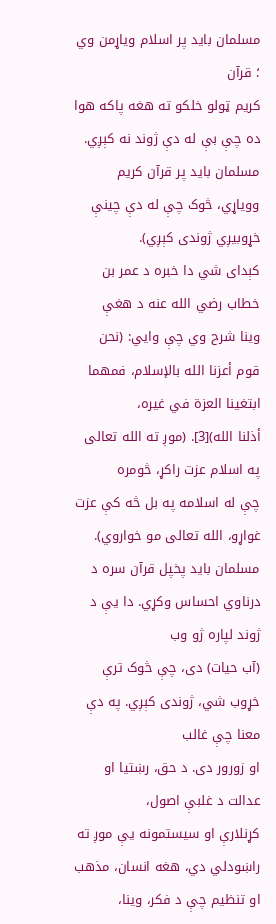مسلمان باید پر اسلام ویاړمن وي ؛ قرآن
کریم ټولو خلکو ته هغه پاکه هوا
ده چې بې له دې ژوند نه کېږي. مسلمان باید پر قرآن کریم وویاړي، څوک چې له دې چینې
خړوبیږي ژوندی کېږي).
کېدای شي دا خبره د عمر بن خطاب رضي الله عنه د هغې
وینا شرح وي چې وايي: (نحن قوم أعزنا الله بالإسلام، فمهما ابتغينا العزة في غيره،
أذلنا الله)[3]. (موږ ته الله تعالی په اسلام عزت راکړ، څومره
چې له اسلامه په بل څه کې عزت غواړو، الله تعالی مو خواروي).
مسلمان بايد پخپل قرآن سره د درناوي احساس وکړي. دا یې د
ژوند لپاره ژو وب
(آب حیات) دی، چې څوک ترې خړوب شي، ژوندی کېږي. په دې معنا چې غالب
او زورور دی. د حق، رښتیا او عدالت د غلبې اصول،
کړنلارې او سیستمونه يې موږ ته راښودلي دي، هغه انسان، مذهب او تنظیم چې د فکر، وینا،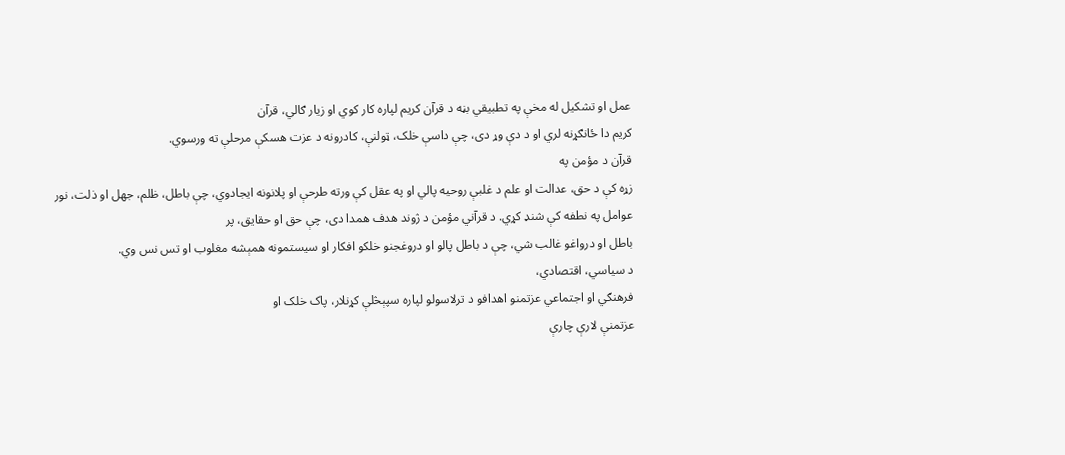عمل او تشکیل له مخې په تطبیقي بڼه د قرآن کریم لپاره کار کوي او زیار ګالي، قرآن
کریم دا ځانګړنه لري او د دې وړ دی، چې داسې خلک، ټولنې، کادرونه د عزت هسکې مرحلې ته ورسوي.
قرآن د مؤمن په
زړه کې د حق، عدالت او علم د غلبې روحيه پالي او په عقل کې ورته طرحې او پلانونه ايجادوي، چې باطل، ظلم، جهل او ذلت، نور عوامل په نطفه کې شنډ کړي. د قرآني مؤمن د ژوند هدف همدا دی، چې حق او حقایق، پر
باطل او درواغو غالب شي، چې د باطل پالو او دروغجنو خلکو افکار او سیستمونه همېشه مغلوب او تس نس وي.
د سیاسي، اقتصادي،
فرهنګي او اجتماعي عزتمنو اهدافو د ترلاسولو لپاره سپېڅلې کړنلار، پاک خلک او
عزتمنې لارې چارې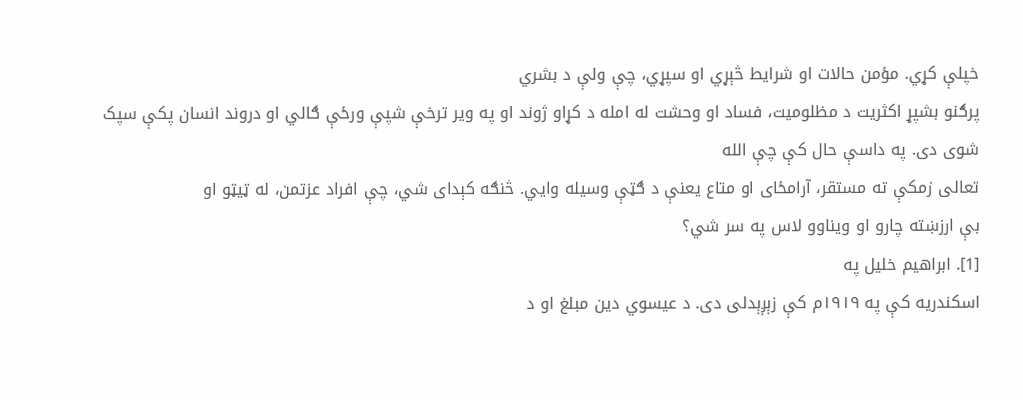خپلې کړي. مؤمن حالات او شرایط څېړي او سپړي، چې ولې د بشري
پرګنو بشپړ اکثريت د مظلومیت، فساد او وحشت له امله د کړاو ژوند او په ویر ترخې شپې ورځې ګالي او دروند انسان پکې سپک شوى دی. په داسې حال کې چې الله
تعالی زمکې ته مستقر، آرامځای او متاع يعنې د ګټې وسيله وايي. څنګه کېدای شي، چې افراد عزتمن، له ټيټو او
بې ارزښته چارو او ويناوو لاس په سر شي؟
[1]. ابراهيم خليل په
اسكندريه كې په ۱۹۱۹م کې زېږېدلی دی. د عیسوي دین مبلغ او د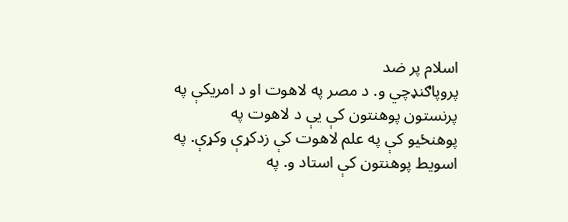اسلام پر ضد
پروپاګنډچي و. د مصر په لاهوت او د امریکې په پرنستون پوهنتون کې يې د لاهوت په
پوهنځیو کې په علم لاهوت کې زدکړې وکړې. په اسویط پوهنتون کې استاد و. په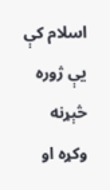اسلام کې
یې ژوره څېړنه وکړه او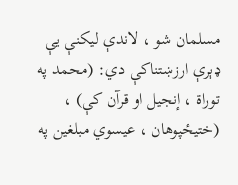مسلمان شو ، لاندې لیکنې یې ډېرې ارزښتناکې دي: (محمد په
توراة ، إنجيل او قرآن کې) ، (ختیځپوهان ، عیسوي مبلغین په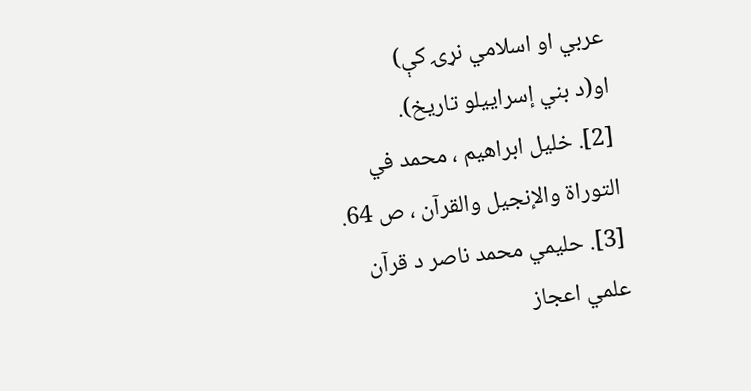عربي او اسلامي نړۍ کې)
او(د بني إسرایيلو تاريخ).
[2]. خلیل ابراهیم ، محمد في
التوراة والإنجيل والقرآن ، ص 64.
[3]. حليمي محمد ناصر د قرآن
علمي اعجاز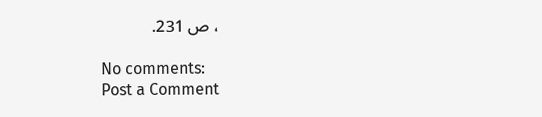، ص 231.

No comments:
Post a Comment